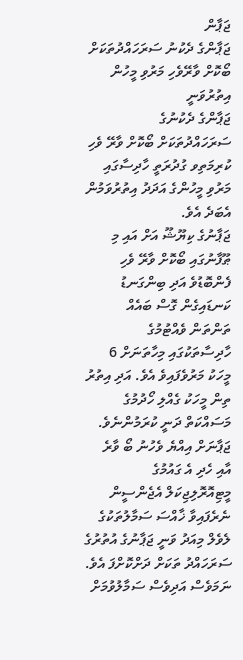ޖަޕާން
ޖަޕާންގެ ދެކުނު ސަރަހައްދުތަކަށް ބޯކޮށް ވާރޭވެހި މަރުވި މީހުން އިތުރުވަނީ
ޖަޕާންގެ ދެކުނުގެ ސަރަހައްދުތަކަށް ބޯކޮށް ވާރޭ ވެހި ކުރިމަތިވ ގުދުރަތީ ހާދިސާގައި މަރުވި މީހުންގެ އަދަދު އިތުރުވަމުން އެބަދެ އެވެ.
ޖަޕާނުގެ ކިޔޫޝޫ އަށް އައި މި ޠޫފާނުގައި ބޯކޮށް ވާރޭ ވެހި ފެންބޮޑުވެ އަދި ބިންގަނޑު ކަނޑައިގެން ގޮސް ބައެއް ތަންތަން ވެއްޓުމުގެ ހާދިސާތަކުގައި މިހާތަނަށް 6 މީހަކު މަރުވެފައިވެ އެވެ. އަދި އިތުރު ތިން މީހަކު ގެއްލި ހޯދުމުގެ މަސައްކަތް ދަނީ ކުރަމުންނެވެ.
ޖަޕާނަށް އިއްޔެ ވެހުނު ބޯ ވާރެ އާއި ހެދި އެ ގައުމުގެ މީޓިއޮރޮލިޖިކަލް އެޖެންސީން ނެރެފައިވާ ޚާއްސަ ސަމާލުތަކުގެ ލެވެލް މިއަދު ވަނީ ޖަޕާނުގެ އުތުރުގެ ސަރަހައްދު ތަކަށް ދަށްކޮށްފަ އެވެ. ނަމަވެސް އަދިވެސް ސަމާލުވުމަށް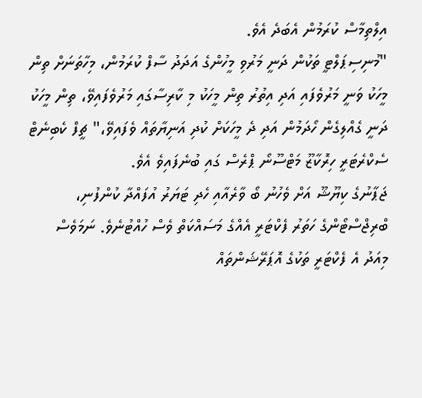އިލްތިމާސް ކުރަމުން އެބަދެ އެވެ.
"މުނިސިޕަލްޓީ ތަކުން ދަނީ މަރުވި މީހުންގެ އަދަދު ސާފް ކުރަމުން، މިހާތަނަށް ތިން މީހަކު ވަނީ މަރުވެފައި އަދި އިތުރު ތިން މީހަކު މި ކާރިސާގައި މަރުވެފައިވޭ، ތިން މީހަކު ދަނީ ގެއްލިގެން ހޯދަމުން އަދި ދެ މީހަކަށް ކުދި އަނިޔާތައް ވެފައިވޭ،" ޗީފް ކެބިނެޓް ސެކްރެޓަރީ ހިރޮކާޒޫ މަޓްސޫނޯ ޕްރެސް ގައި ބުނެފައިވެ އެވެ.
ޖަޕާނުގެ ކިޔޫޝޫ އަށް ވެހުނު ބޯ ވާރެއާއި ހެދި ޓަޔަރު އުފައްދާ ކުންފުނި، ބްރިޖްސްޓޯންގެ ހަތަރު ފެކްޓަރީ އެއްގެ މަސައްކަތް ވެސް ހުއްޓުނެވެ. ނަމަވެސް މިއަދު އެ ފެކްޓަރީ ތަކުގެ އޮޕަރޭޝަންތައް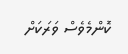ކޮންމެވެސް ވަރަކަށް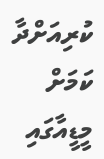ކުރިއަށްދާ ކަމަށް މީޑީއާގައި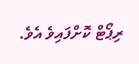ރިޕޯޓް ކޮށްފައިވެ އެވެ.